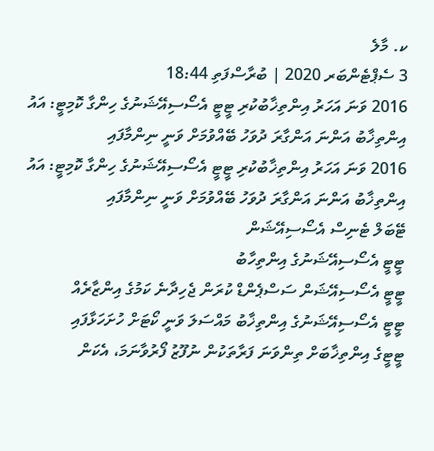ކ. މާލެ
3 ސެޕްޓެންބަރ 2020 | ބުރާސްފަތި 18:44
2016 ވަނަ އަހަރު އިންތިޚާބުކުރި ޓީޓީ އެސޯސިއޭޝަނުގެ ހިންގާ ކޮމިޓީ: އައު އިންތިޚާބު އަންނަ އަންގާރަ ދުވަހު ބޭއްވުމަށް ވަނީ ނިންމާފައި
2016 ވަނަ އަހަރު އިންތިޚާބުކުރި ޓީޓީ އެސޯސިއޭޝަނުގެ ހިންގާ ކޮމިޓީ: އައު އިންތިޚާބު އަންނަ އަންގާރަ ދުވަހު ބޭއްވުމަށް ވަނީ ނިންމާފައި
ޓޭބަލް ޓެނިސް އެސޯސިއޭޝަން
ޓީޓީ އެސޯސިއޭޝަނުގެ އިންތިހާބު
ޓީޓީ އެސޯސިއޭޝަން ސަސްޕެންޑް ކުރަން ޖެހިދާނެ ކަމުގެ އިންޒާރެއް
ޓީޓީ އެސޯސިއޭޝަނުގެ އިންތިޚާބު މައްސަލަ ވަނީ ކޯޓަށް ހުށަހަޅާފައި
ޓީޓީގެ އިންތިޚާބަށް ތިންވަނަ ފަރާތަކުން ނުފޫޒު ފޯރުވާނަމަ، އެކަން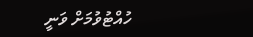ހުއްޓުވުމަށް ވަނީ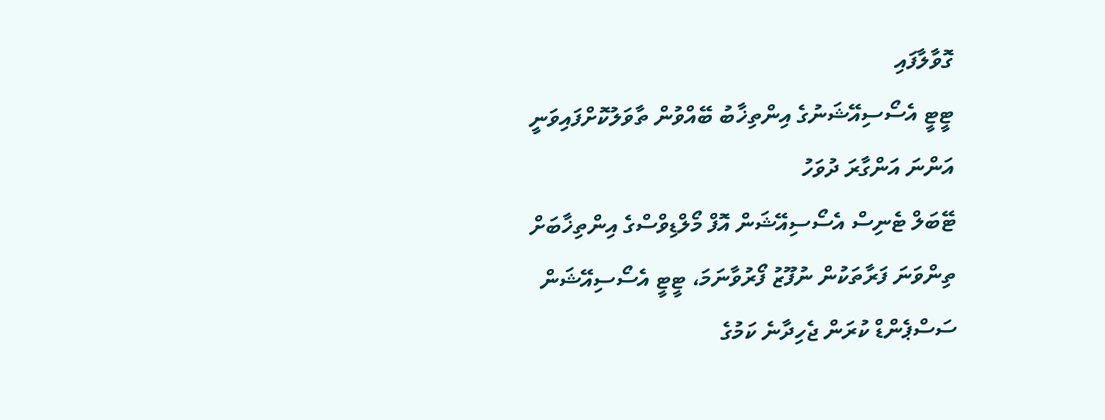ގޮވާލާފައި
ޓީޓީ އެސޯސިއޭޝަނުގެ އިންތިޚާބު ބޭއްވުން ތާވަލުކޮށްފައިވަނީ އަންނަ އަންގާރަ ދުވަހު
ޓޭބަލް ޓެނިސް އެސޯސިއޭޝަން އޮފް މޯލްޑިވްސްގެ އިންތިޚާބަށް ތިންވަނަ ފަރާތަކުން ނުފޫޒު ފޯރުވާނަމަ، ޓީޓީ އެސޯސިއޭޝަން ސަސްޕެންޑް ކުރަން ޖެހިދާނެ ކަމުގެ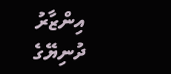އިންޒާރު ދުނިޔޭގެ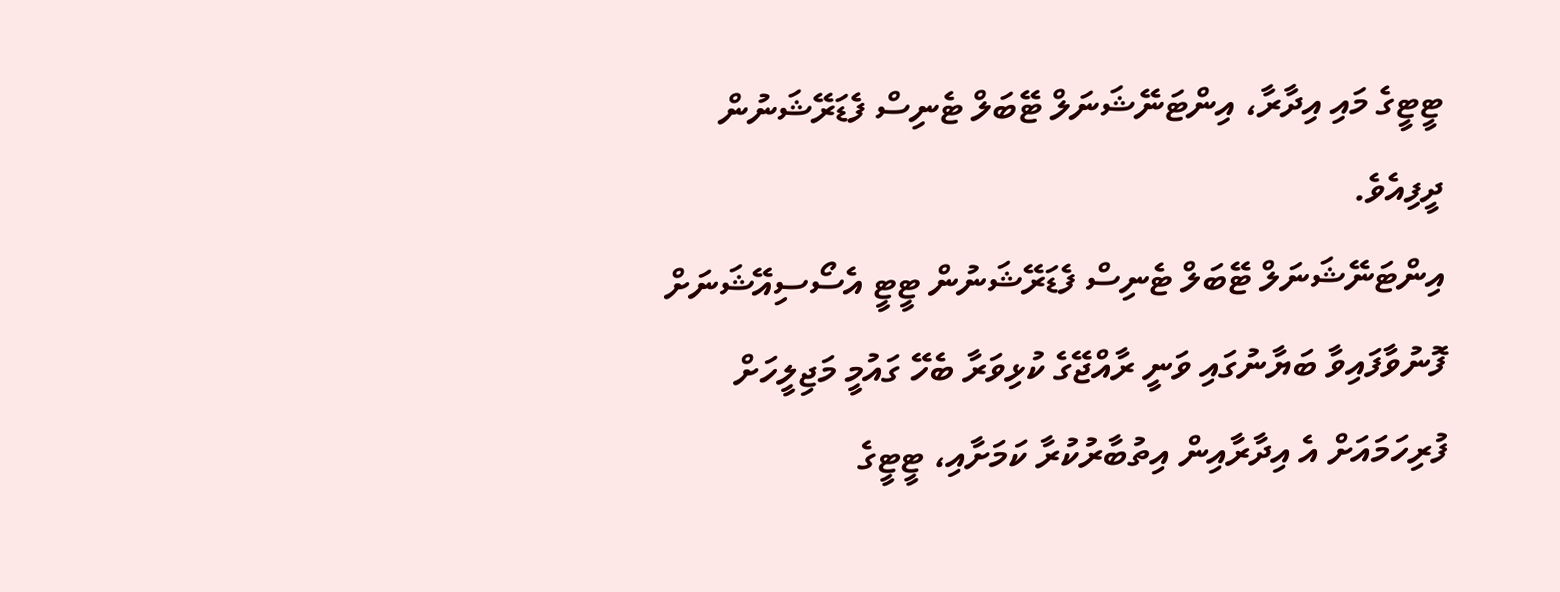ޓީޓީގެ މައި އިދާރާ، އިންޓަނޭޝަނަލް ޓޭބަލް ޓެނިސް ފެޑަރޭޝަނުން ދީފިއެވެ.
އިންޓަނޭޝަނަލް ޓޭބަލް ޓެނިސް ފެޑަރޭޝަނުން ޓީޓީ އެސޯސިއޭޝަނަށް ފޮނުވާފައިވާ ބަޔާނުގައި ވަނީ ރާއްޖޭގެ ކުޅިވަރާ ބެހޭ ގައުމީ މަޖިލީހަށް ފުރިހަމައަށް އެ އިދާރާއިން އިތުބާރުކުރާ ކަމަށާއި، ޓީޓީގެ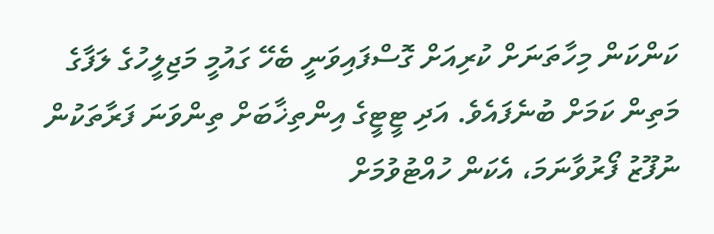ކަންކަން މިހާތަނަށް ކުރިއަށް ގޮސްފައިވަނީ ބެހޭ ގައުމީ މަޖިލީހުގެ ލަފާގެ މަތިން ކަމަށް ބުނެފައެވެ. އަދި ޓީޓީގެ އިންތިޚާބަށް ތިންވަނަ ފަރާތަކުން ނުފޫޒު ފޯރުވާނަމަ، އެކަން ހުއްޓުވުމަށް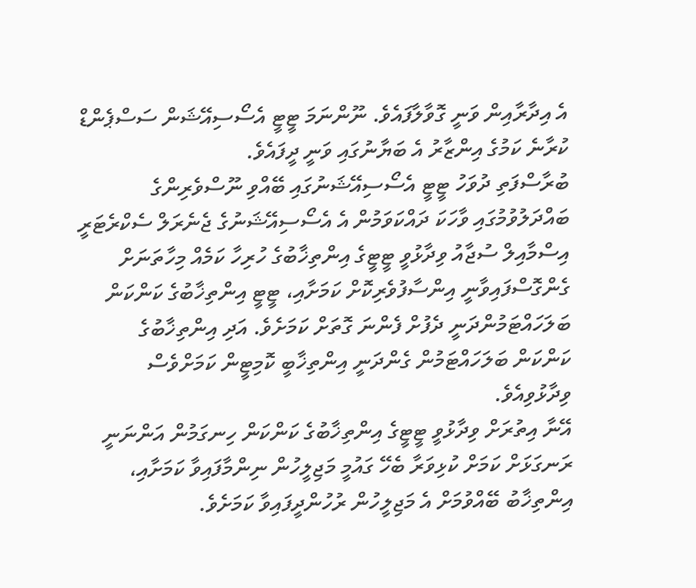އެ އިދާރާއިން ވަނީ ގޮވާލާފައެވެ. ނޫންނަމަ ޓީޓީ އެސޯސިއޭޝަން ސަސްޕެންޑް ކުރާނެ ކަމުގެ އިންޒާރު އެ ބަޔާނުގައި ވަނީ ދީފައެވެ.
ބުރާސްފަތި ދުވަހު ޓީޓީ އެސޯސިއޭޝަނުގައި ބޭއްވި ނޫސްވެރިންގެ ބައްދަލުވުމުގައި ވާހަކަ ދައްކަވަމުން އެ އެސޯސިއޭޝަނުގެ ޖެނެރަލް ސެކްރެޓަރީ އިސްމާއިލް ސުޖާއު ވިދާޅުވީ ޓީޓީގެ އިންތިޚާބުގެ ހުރިހާ ކަމެއް މިހާތަނަށް ގެންގޮސްފައިވާނީ އިންސާފުވެރިކޮށް ކަމަށާއި، ޓީޓީ އިންތިޚާބުގެ ކަންކަން ބަލަހައްޓަމުންދަނީ ދެފުށް ފެންނަ ގޮތަށް ކަމަށެވެ. އަދި އިންތިޚާބުގެ ކަންކަން ބަލަހައްޓަމުން ގެންދަނީ އިންތިޚާބީ ކޮމިޓީން ކަމަށްވެސް ވިދާޅުވިއެވެ.
އޭނާ އިތުރަށް ވިދާޅުވީ ޓީޓީގެ އިންތިޚާބުގެ ކަންކަން ހިނގަމުން އަންނަނީ ރަނގަޅަށް ކަމަށް ކުޅިވަރާ ބެހޭ ގައުމީ މަޖިލީހުން ނިންމާފައިވާ ކަމަށާއި، އިންތިޚާބު ބޭއްވުމަށް އެ މަޖިލީހުން ރުހުންދީފައިވާ ކަމަށެވެ.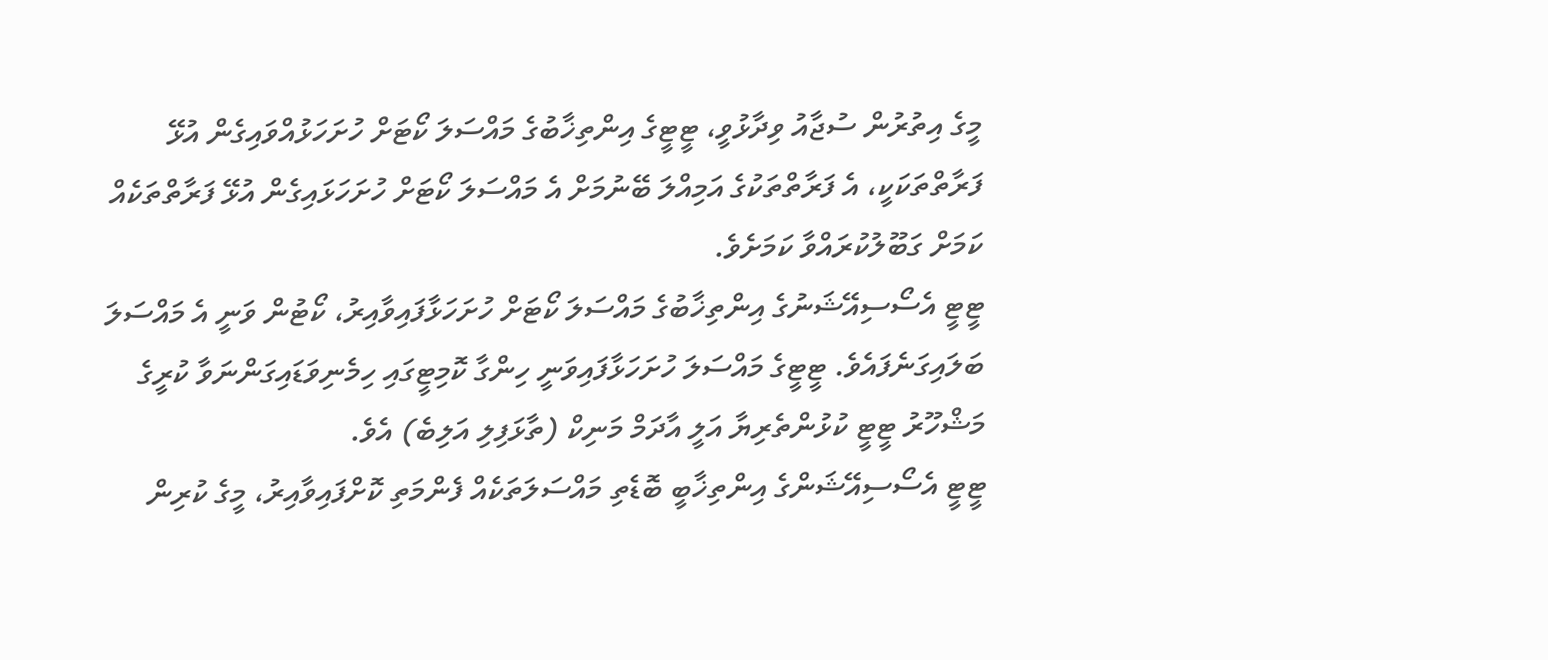މީގެ އިތުރުން ސުޖާއު ވިދާޅުވީ، ޓީޓީގެ އިންތިޚާބުގެ މައްސަލަ ކޯޓަށް ހުށަހަޅުއްވައިގެން އުޅޭ ފަރާތްތަކަކީ، އެ ފަރާތްތަކުގެ އަމިއްލަ ބޭނުމަށް އެ މައްސަލަ ކޯޓަށް ހުށަހަޅައިގެން އުޅޭ ފަރާތްތަކެއް ކަމަށް ގަބޫލުކުރައްވާ ކަމަށެވެ.
ޓީޓީ އެސޯސިއޭޝަނުގެ އިންތިޚާބުގެ މައްސަލަ ކޯޓަށް ހުށަހަޅާފައިވާއިރު، ކޯޓުން ވަނީ އެ މައްސަލަ ބަލައިގަނެފައެވެ. ޓީޓީގެ މައްސަލަ ހުށަހަޅާފައިވަނީ ހިންގާ ކޮމިޓީގައި ހިމެނިވަޑައިގަންނަވާ ކުރީގެ މަޝްހޫރު ޓީޓީ ކުޅުންތެރިޔާ އަލީ އާދަމް މަނިކް (ތާޅަފިލި އަލިބެ) އެވެ.
ޓީޓީ އެސޯސިއޭޝަންގެ އިންތިޚާބީ ބޮޑެތި މައްސަލަތަކެއް ފެންމަތި ކޮށްފައިވާއިރު، މީގެ ކުރިން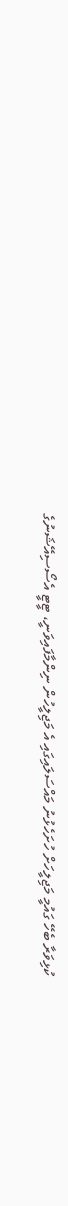ކުޅިވަރާ ބެހޭ ގައުމީ މަޖިލީހަށް ހުށަހެޅުނު މައްސަލައިގައި އެ މަޖިލީހުން ނިންމާފައިވަނީ، ޓީޓީ އެސޯސިއޭޝަނުގެ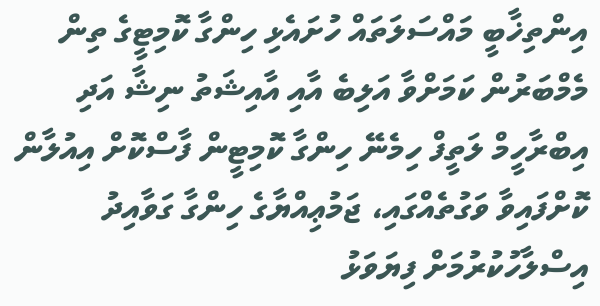އިންތިޚާބީ މައްސަލަތައް ހުށައެޅި ހިންގާ ކޮމިޓީގެ ތިން މެމްބަރުން ކަމަށްވާ އަލިބެ އާއި އާއިޝަތު ނިޝާ އަދި އިބްރާހީމް ލަތީފް ހިމެނޭ ހިންގާ ކޮމިޓީން ފާސްކޮށް އިއުލާން ކޮށްފައިވާ ވަގުތެއްގައި، ޖަމުޢިއްޔާގެ ހިންގާ ގަވާއިދު އިސްލާހުކުރުމަށް ފިޔަވަޅު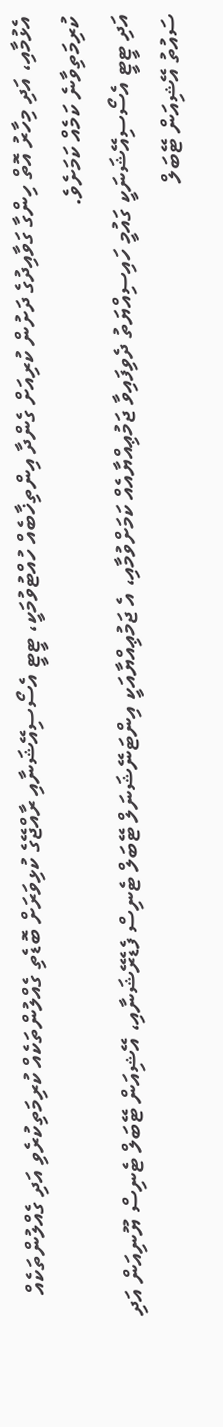އެޅުމާއި، އަދި މިހާރު އޮތް ހިންގާ ގަވާއިދުގެ ދަށުން ކުރިއަށް ގެންދާ އިންތިޚާބެއް ހުއްޓުވުމަކީ، ޓީޓީ އެސޯސިއޭޝަނާއި ރާއްޖޭގެ ކުޅިވަރަށް ބޮޑެތި ގެއްލުންތަކެއް ކުރިމަތިކުރެވި އަދި ގެއްލުންތަކެއް ކުރިމަތިވާނެ ކަމެއް ކަމަށެވެ.
އަދި ޓީޓީ އެސޯސިއޭޝަނަކީ ގައުމީ ހައިސިއްޔަތު ދެވިފައިވާ ޖަމުޢިއްޔާއެއް ކަމަށްވުމާއި، އެ ޖަމުޢިއްޔާއަކީ އިންޓަނޭޝަނަލް ޓޭބަލް ޓެނިސް ފެޑެރޭޝަނާއި، އޭޝިއަން ޓޭބަލް ޓެނިސް ޔޫނިއަން އަދި ސައުތު އޭޝިއަން ޓޭބަލް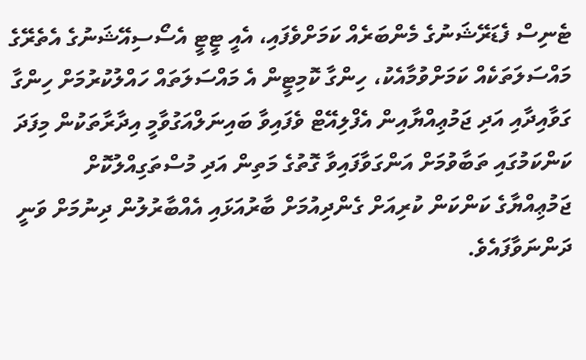ޓެނިސް ފެޑަރޭޝަނުގެ މެންބަރެއް ކަމަށްވެފައި، އެއީ ޓީޓީ އެސޯސިއޭޝަނުގެ އެތެރޭގެ މައްސަލަތަކެއް ކަމަށްވުމާއެކު، ހިންގާ ކޮމިޓީން އެ މައްސަލަތައް ހައްލުކުރުމަށް ހިންގާ ގަވާއިދާއި އަދި ޖަމުޢިއްޔާއިން އެފްލިއޭޓް ވެފައިވާ ބައިނަލްއަގުވާމީ އިދާރާތަކުން މިފަދަ ކަންކަމުގައި ތަބާވުމަށް އަންގަވާފައިވާ ގޮތުގެ މަތިން އަދި މުސްތަގިއްލުކޮށް ޖަމުޢިއްޔާގެ ކަންކަން ކުރިއަށް ގެންދިއުމަށް ބާރުއަޅައި އެއްބާރުލުން ދިނުމަށް ވަނީ ދަންނަވާފައެވެ.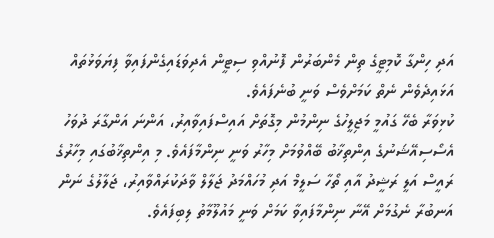އަދި ހިންގާ ކޮމިޓީގެ ތިން މެންބަރުން ފޮނުއްވި ސިޓީން އެދިވަޑައިގެންފައިވާ ފިޔަވަޅުތައް އަޅައިދެވެން ނެތް ކަމަށްވެސް ވަނީ ބުނެފައެވެ.
ކުޅިވަރާ ބެހޭ ގައުމީ މަޖިލީހުގެ ނިންމުން މިގޮތަށް އައިސްފައިވާއިރު، އަންނަ އަންގާރަ ދުވަހު އެސޯސިއޭޝަނުގެ އިންތިޚާބު ބޭއްވުމަށް މިހާރު ވަނީ ނިންމާފައެވެ. މި އިންތިޚާބުގައި މިހާރުގެ ރައީސް އަލީ ރަޝީދު އާއި ތޯހާ ސަލީމް އަދި މުހައްމަދު ޖަލާލް ވާދަކުރައްވާއިރު، ޖަލާލުގެ ނަން އަނބުރާ ނެގުމަށް އޭނާ ނިންމާފައިވާ ކަމަށް ވަނީ މައުލޫމާތު ލިބިފައެވެ.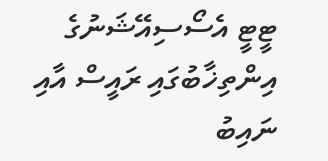ޓީޓީ އެސޯސިއޭޝަނުގެ އިންތިޚާބުގައި ރައީސް އާއި ނައިބު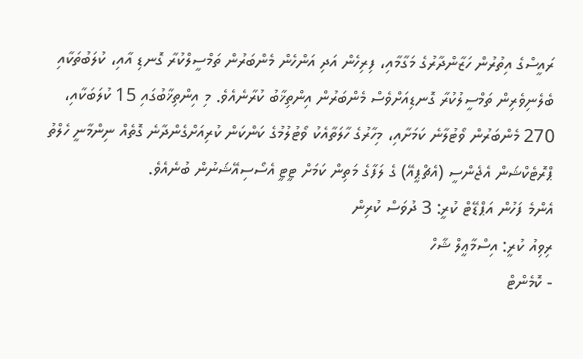ރައީސްގެ އިތުރުން ހަޒާންދާރުގެ މަގާމާއި، ފިރިހެން އަދި އަންހެން މެންބަރުން ތަމްސީލްކުރާ ގޮނޑި އާއި، ކުލަބުތަކާއި ބެލެނިވެރިން ތަމްސީލުކުރާ ގޮނޑިއަށްވެސް މެންބަރުން އިންތިޚާބު ކުރާނެއެވެ. މި އިންތިޚާބުގައި 15 ކުލަބަކާއި، 270 މެންބަރުން ވޯޓުލާނެ ކަމަށާއި، މިހާރުގެ ހާލަތާއެކު ވޯޓުލުމުގެ ކަންކަން ކުރިއަށްގެންދާނެ ގޮތެއް ނިންމާނީ ހެލްތު ޕްރޮޓެކްޝަން އެޖެންސީ (އެޗްޕީއޭ) ގެ ލަފާގެ މަތިން ކަމަށް ޓީޓީ އެސޯސިއޭޝަނުން ބުނެއެވެ.
އެންމެ ފަހުން އަޕްޑޭޓް ކުރީ: 3 ދުވަސް ކުރިން
ރިވިއު ކުރީ: އިސްމާޢީލް ޝާހް
- ކޮމެންޓް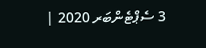3 ސެޕްޓެންބަރ 2020 |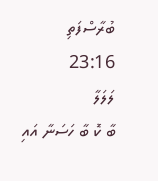ބުރާސްފަތި 23:16
ލަލަލާ
ބާ ކޮ ބާ ހަސަނާ އައި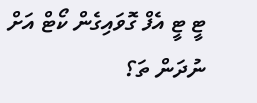ޓީ ޓީ އެފް ގޮވައިގެން ކޯޓް އަށް ނުދަން ތަ؟